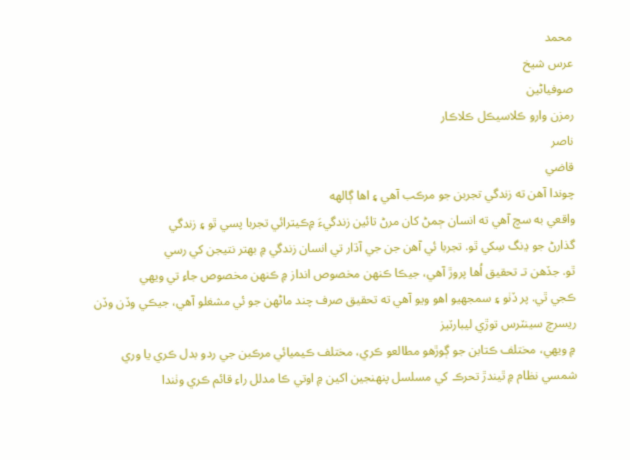محمد
عرس شيخ
صوفياڻين
رمزن وارو ڪلاسيڪل ڪلاڪار
ناصر
قاضي
چوندا آهن ته زندگي تجربن جو مرڪب آهي ۽ اها ڳالهه
واقعي به سچ آهي ته انسان ڄمڻ کان مرڻ تائين زندگيءَ ۾ڪيترائي تجربا پسي ٿو ۽ زندگي
گذارڻ جو ڍنگ سِکي ٿو. تجربا ئي آهن جن جي آڌار تي انسان زندگي ۾ بهتر نتيجن کي رسي
ٿو. جڏهن تـ تحقيق اُها پروڙ آهي، جيڪا ڪنهن مخصوص انداز ۾ ڪنهن مخصوص جاءِ تي ويهي
ڪجي ٿي. پر ڏٺو ۽ سمجھيو اهو ويو آهي ته تحقيق صرف چند ماڻهن جو ئي مشغلو آهي، جيڪي وڏن وڏن ريسرچ سينٽرس توڙي ليبارٽيز
۾ ويهي، مختلف ڪتابن جو ڳوڙهو مطالعو ڪري، مختلف ڪيميائي مرڪبن جي ردو بدل ڪري يا وري
شمسي نظام ۾ ٿيندڙ تحرڪ کي مسلسل پنهنجين اکين ۾ اوتي ڪا مدلل راءِ قائم ڪري وٺندا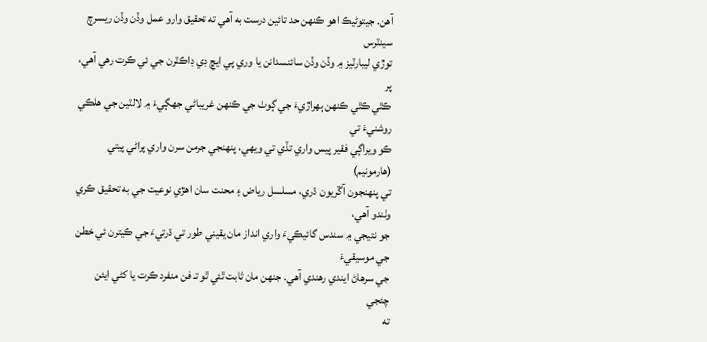آهن. جيتوڻيڪ اهو ڪنهن حد تائين درست به آهي ته تحقيق وارو عمل وڏن وڏن ريسرچ سينٽرس
توڙي ليبارٽيز ۾ وڏن وڏن سائنسدانن يا وري پي ايڇ ڊي ڊاڪٽرن جي ئي ڪرت رهي آهي، پر
ڪٿي ڪٿي ڪنهن ٻهراڙيءَ جي ڳوٺ جي ڪنهن غريباڻي جھڳيءَ ۾ لالٽين جي هلڪي روشنيءَ تي
ڪو ويراڳي فقير پيس واري تڏي تي ويهي، پنهنجي جرمن سرن واري پراڻي پيتي (هارمونيم)
تي پنهنجون آڱريون ڌري، مسلسل رياض ۽ محنت سان اهڙي نوعيت جي به تحقيق ڪري وٺندو آهي،
جو نتيجي ۾ سندس گائيڪيءَ واري انداز مان يقيني طور تي ڌرتيءَ جي ڪيترن ئي خطن جي موسيقيءَ
جي سرهاڻ ايندي رهندي آهي. جنهن مان ثابت ٿئي ٿو تـ فن منفرد ڪرت يا کڻي ايئن چئجي
ته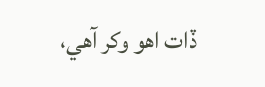ڏات اهو وکر آهي،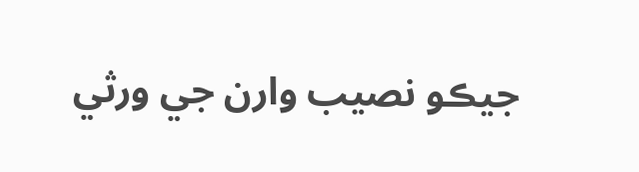جيڪو نصيب وارن جي ورثي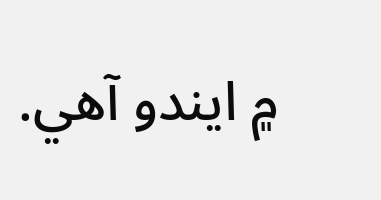۾ ايندو آهي.